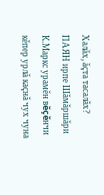Халăх, ăçта тасалăх?
ПАЯН ирпе Шăмăршăри К.Маркс урамĕн вĕçĕнчи кĕпер урлă каçнă чух чуна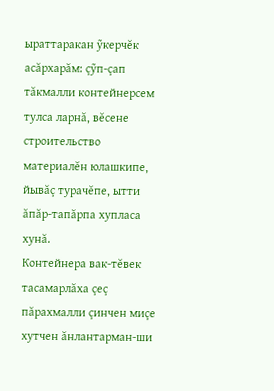ыраттаракан ỹкерчĕк асăрхарăм: çỹп-çап тăкмалли контейнерсем тулса ларнă, вĕсене строительство материалĕн юлашкипе, йывăç турачĕпе, ытти ăпăр-тапăрпа хупласа хунă.
Контейнера вак-тĕвек тасамарлăха çеç пăрахмалли çинчен миçе хутчен ăнлантарман-ши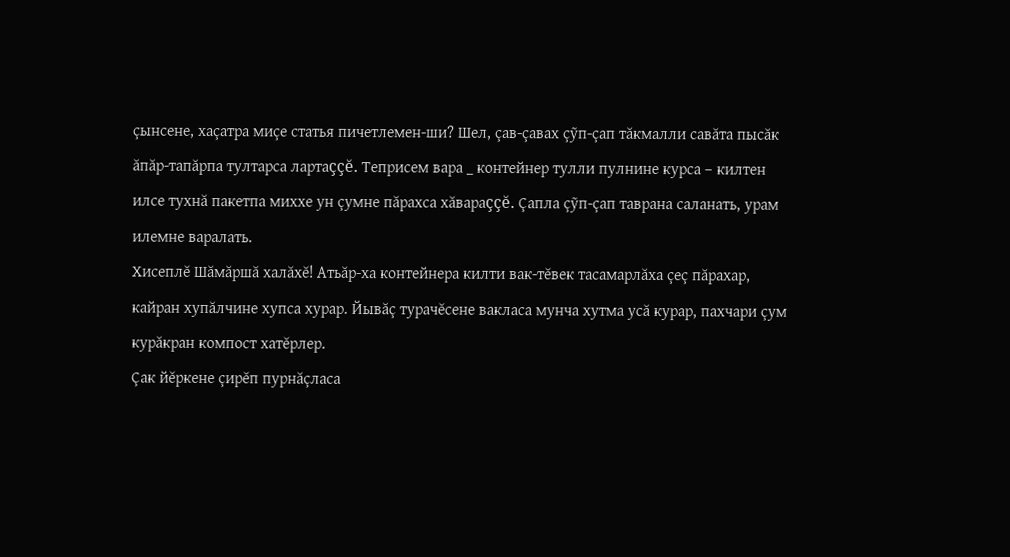çынсене, хаçатра миçе статья пичетлемен-ши? Шел, çав-çавах çỹп-çап тăкмалли савăта пысăк ăпăр-тапăрпа тултарса лартаççĕ. Теприсем вара _ контейнер тулли пулнине курса – килтен илсе тухнă пакетпа миххе ун çумне пăрахса хăвараççĕ. Çапла çỹп-çап таврана саланать, урам илемне варалать.
Хисеплĕ Шăмăршă халăхĕ! Атьăр-ха контейнера килти вак-тĕвек тасамарлăха çеç пăрахар, кайран хупăлчине хупса хурар. Йывăç турачĕсене вакласа мунча хутма усă курар, пахчари çум курăкран компост хатĕрлер.
Çак йĕркене çирĕп пурнăçласа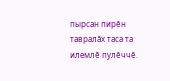пырсан пирĕн тавралăх таса та илемлĕ пулĕччĕ.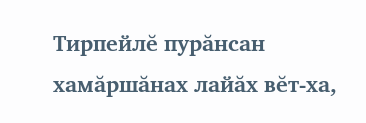Тирпейлĕ пурăнсан хамăршăнах лайăх вĕт-ха,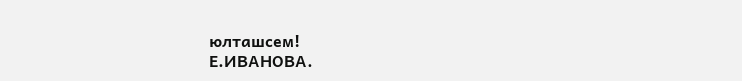юлташсем!
Е.ИВАНОВА.